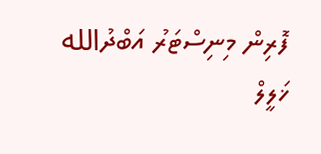ފޮރިން މިނިސްޓަރު އަބްދުالله ޚަލީލް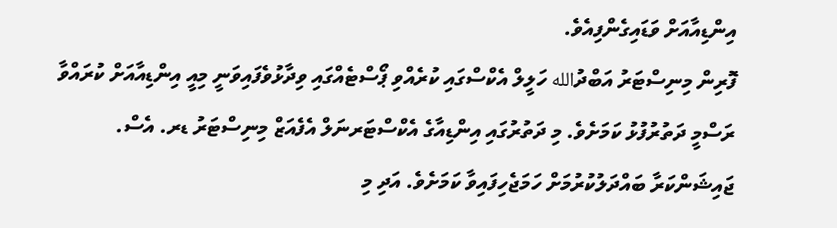އިންޑިއާއަށް ވަޑައިގެންފިއެވެ.
ފޮރިން މިނިސްޓަރު އަބްދުالله ހަލީލް އެކްސްގައި ކުރެއްވި ޕޯސްޓެއްގައި ވިދާޅުވެފައިވަނީ މިއީ އިންޑިއާއަށް ކުރައްވާ ރަސްމީ ދަތުރުފުޅު ކަމަށެވެ. މި ދަތުރުގައި އިންޑިއާގެ އެކްސްޓަރނަލް އެފެއަޒް މިނިސްޓަރު ޑރ. އެސް. ޖައިޝަންކަރާ ބައްދަލުކުރުމަށް ހަމަޖެހިފައިވާ ކަމަށެވެ. އަދި މި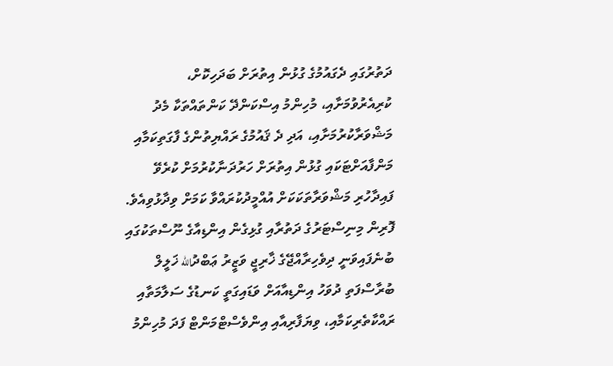ދަތުރުގައި ދެގައުމުގެ ގުޅުން އިތުރަށް ބަދަހިކޮށް، ކުރިއެރުވުމަށާއި، މުހިންމު އިސްކަންދޭ ކަންތައްތަކާ މެދު މަޝްވަރާކުރުމަށާއި، އަދި ދެ ޤައުމުގެ ރައްޔިތުންގެ ފާގަތިކަމާއި މަންފާއަށްޓަކައި ގުޅުން އިތުރަށް ހަރުދަނާކުރުމަށް ކުރެވޭ ފައިދާހުރި މަޝްވަރާތަކަކަށް އުއްމީދުކުރައްވާ ކަމަށް ވިދާޅުވިއެވެ.
ފޮރިން މިނިސްޓަރުގެ ދަތުރާއި ގުޅިގެން އިންޑިއާގެ ނޫސްތަކުގައި ބުނެފައިވަނީ ދިވެހިރާއްޖޭގެ ޚާރިޖީ ވަޒީރު ޢަބްދުالله ޚަލީލް ބުރާސްފަތި ދުވަހު އިންޑިއާއަށް ވަޑައިގަތީ ކަނޑުގެ ސަލާމަތާއި ރައްކާތެރިކަމާއި، ވިޔަފާރިއާއި އިންވެސްޓްމަންޓް ފަދަ މުހިންމު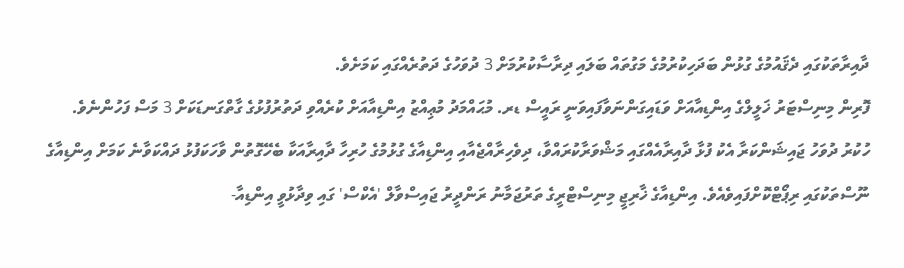ދާއިރާތަކުގައި ދެޤައުމުގެ ގުޅުން ބަދަހިކުރުމުގެ މަގުތައް ބަލައި ދިރާސާކުރުމަށް 3 ދުވަހުގެ ދަތުރެއްގައި ކަމަށެވެ.
ފޮރިން މިނިސްޓަރު ޚަލީލްގެ އިންޑިއާއަށް ވަޑައިގަންނަވާފައިވަނީ ރައީސް ޑރ. މުޙައްމަދު މުޢިއްޒު އިންޑިއާއަށް ކުރެއްވި ދަތުރުފުޅުގެ ގާތްގަނޑަކަށް 3 މަސް ފަހުންނެވެ.
ހުކުރު ދުވަހު ޖައިޝަންކަރާ އެކު ފުޅާ ދާއިރާއެއްގައި މަޝްވަރާކުރައްވާ، ދިވެހިރާއްޖެއާއި އިންޑިއާގެ ގުޅުމުގެ ހުރިހާ ދާއިރާއަކާ ބެހޭގޮތުން ވާހަކަފުޅު ދައްކަވާނެ ކަމަށް އިންޑިއާގެ ނޫސްތަކުގައި ރިޕޯޓްކޮށްފައިވެއެވެ. އިންޑިއާގެ ޚާރިޖީ މިނިސްޓްރީގެ ތަރުޖަމާނު ރަންދީރު ޖައިސްވާލް 'އެކްސް' ގައި ވިދާޅުވީ އިންޑިއާ-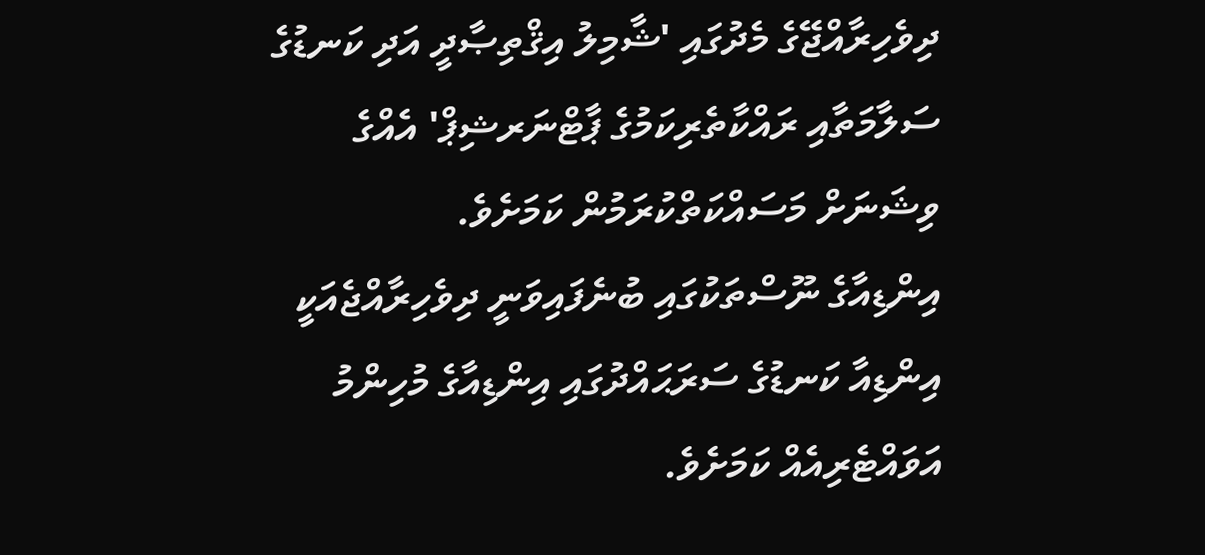ދިވެހިރާއްޖޭގެ މެދުގައި 'ޝާމިލު އިޤްތިޞާދީ އަދި ކަނޑުގެ ސަލާމަތާއި ރައްކާތެރިކަމުގެ ޕާޓްނަރޝިޕް' އެއްގެ ވިޝަނަށް މަސައްކަތްކުރަމުން ކަމަށެވެ.
އިންޑިއާގެ ނޫސްތަކުގައި ބުނެފައިވަނީ ދިވެހިރާއްޖެއަކީ އިންޑިއާ ކަނޑުގެ ސަރަޙައްދުގައި އިންޑިއާގެ މުހިންމު އަވައްޓެރިއެއް ކަމަށެވެ.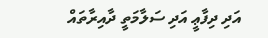އަދި ދިފާޢީ އަދި ސަލާމަތީ ދާއިރާތައް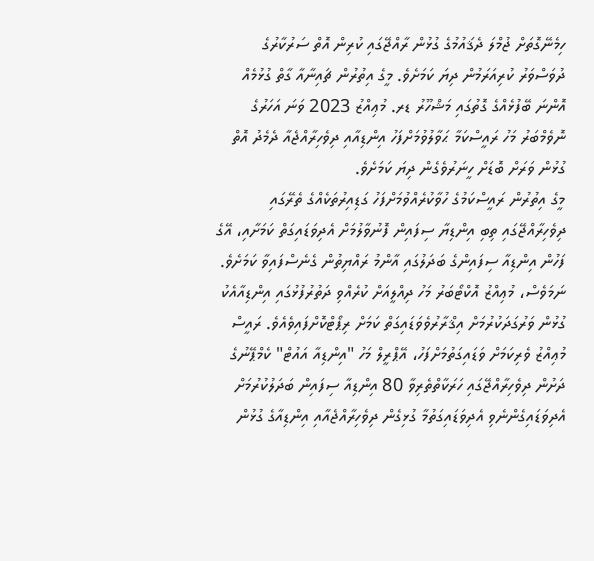ހިމެނޭގޮތަށް ޖުމްލަ ދެޤައުމުގެ ގުޅުން ރާއްޖޭގައި ކުރިން އޮތް ސަރުކާރުގެ ދުވަސްވަރު ކުރިއަރަމުން ދިޔަ ކަމަށެވެ. މީގެ އިތުރުން ޗައިނާއާ ގާތް ގުޅުމެއް އޮންނަ ބޭފުޅެއްގެ ގޮތުގައި މަޝްހޫރު ޑރ. މުޢިއްޒު 2023 ވަނަ އަހަރުގެ ނޮވެމްބަރު މަހު ރައީސްކަމާ ޙަވާލުވުމަށްފަހު އިންޑިއާއި ދިވެހިރާއްޖެއާ ދެމެދު އޮތް ގުޅުން ވަރަށް ބޮޑަށް ހީނަރުވެގެން ދިޔަ ކަމަށެވެ.
މީގެ އިތުރުން ރައީސްކަމުގެ ހުވާކުރެއްވުމަށްފަހު ގަޑިއިރުތަކެއްގެ ތެރޭގައި ދިވެހިރާއްޖޭގައި ތިބި އިންޑިޔާ ސިފައިން ފޮނުވާލުމަށް އެދިވަޑައިގަތް ކަމަށާއި، އޭގެ ފަހުން އިންޑިއާ ސިފައިންގެ ބަދަލުގައި އާންމު ރައްޔިތުން ގެނެސްފައިވާ ކަމަށެވެ.
ނަމަވެސް، މުޢިއްޒު އޮކްޓޯބަރު މަހު ދިއްލީއަށް ކުރެއްވި ދަތުރުފުޅުގައި އިންޑިއާއެކު ގުޅުން ވަރުގަދަކުރުމަށް އިޤްރާރުވެވަޑައިގަތް ކަމަށް ރިޕޯޓްކޮށްފައިވެއެވެ. ރައީސް މުޢިއްޒު ވެރިކަމަށް ވަޑައިގަތުމަށްފަހު، އޭޕްރީލް މަހު "އިންޑިއާ އައުޓް" ކެމްޕޭނުގެ ދަށުން ދިވެހިރާއްޖޭގައި ހަރަކާތްތެރިވާ 80 އިންޑިއާ ސިފައިން ބަދަލުކުރުމަށް އެދިވަޑައިގެންނެވި އެދިވަޑައިގަތުމާ ގުޅިގެން ދިވެހިރާއްޖެއާއި އިންޑިއާގެ ގުޅުން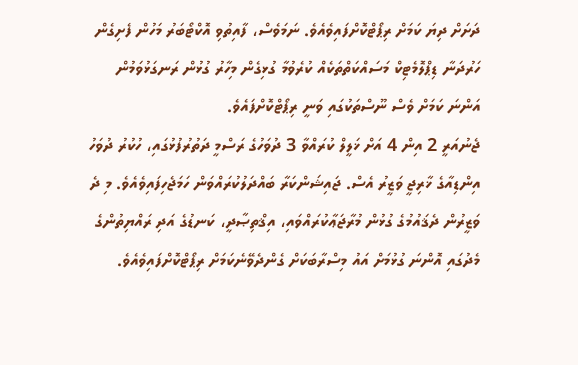ދަށަށް ދިޔަ ކަމަށް ރިޕޯޓްކޮށްފައިވެއެވެ. ނަމަވެސް، ފާއިތުވި އޮކްޓޯބަރު މަހުން ފެށިގެން ހަރުދަނާ ޑިޕްލޮމެޓިކް މަސައްކަތްތަކެއް ކުރެވުމާ ގުޅިގެން މިހާރު ގުޅުން ރަނގަޅުވަމުން އަންނަ ކަމަށް ވެސް ނޫސްތަކުގައި ވަނީ ރިޕޯޓްކޮށްފައެވެ.
ޖެނުއަރީ 2 އިން 4 އަށް ޚަލީލް ކުރައްވާ 3 ދުވަހުގެ ރަސްމީ ދަތުރުފުޅުގައި، ހުކުރު ދުވަހު އިންޑިއާގެ ޚާރިޖީ ވަޒީރު އެސް. ޖައިޝަންކަރާ ބައްދަލުކުރައްވަން ހަމަޖެހިފައިވެއެވެ. މި ދެ ވަޒީރުން ދެޤައުމުގެ ގުޅުން މުރާޖަޢާކުރައްވައި، އިޤްތިޞާދީ، ކަނޑުގެ އަދި ރައްޔިތުންގެ މެދުގައި އޮންނަ ގުޅުމަށް އައު މިސްރާބަކަށް ގެންދެވޭނެކަމަށް ރިޕޯޓްކޮށްފައިވެއެވެ.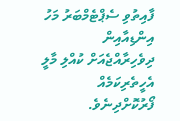ފާއިތުވި ސެޕްޓެމްބަރު މަހު އިންޑިއާއިން ދިވެހިރާއްޖެއަށް ކުއްލި މާލީ އެހީތެރިކަމެއް ފޯރުކޮށްދިނެވެ.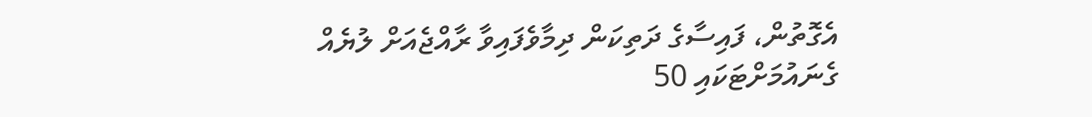އެގޮތުން، ފައިސާގެ ދަތިކަން ދިމާވެފައިވާ ރާއްޖެއަށް ލުޔެއް ގެނައުމަށްޓަކައި 50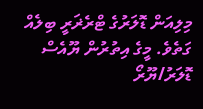މިލިއަން ޑޮލަރުގެ ޓްރެޜަރީ ބިލެއް ގަތެވެ. މީގެ އިތުރުން ޔޫއެސް ޑޮލަރު/ޔޫރޯ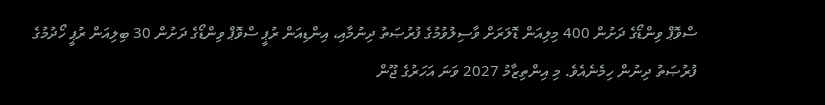ސްވޮޕް ވިންޑޯގެ ދަށުން 400 މިލިއަން ޑޮލަރަށް ވާސިލުވުމުގެ ފުރުޞަތު ދިނުމާއި، އިންޑިއަން ރުޕީ ސްވޮޕް ވިންޑޯގެ ދަށުން 30 ބިލިއަން ރުޕީ ހޯދުމުގެ ފުރުޞަތު ދިނުން ހިމެނެއެވެ. މި އިންތިޒާމު 2027 ވަނަ އަހަރުގެ ޖޫން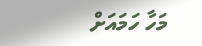މަހާ ހަމައަށް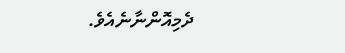ދެމިއޮންނާނެއެވެ.